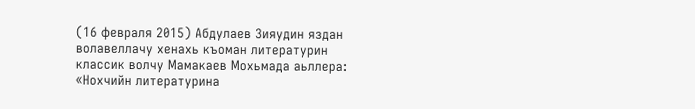(16 февраля 2015) Абдулаев Зияудин яздан волавеллачу хенахь къоман литературин классик волчу Мамакаев Мохьмада аьллера: «Нохчийн литературина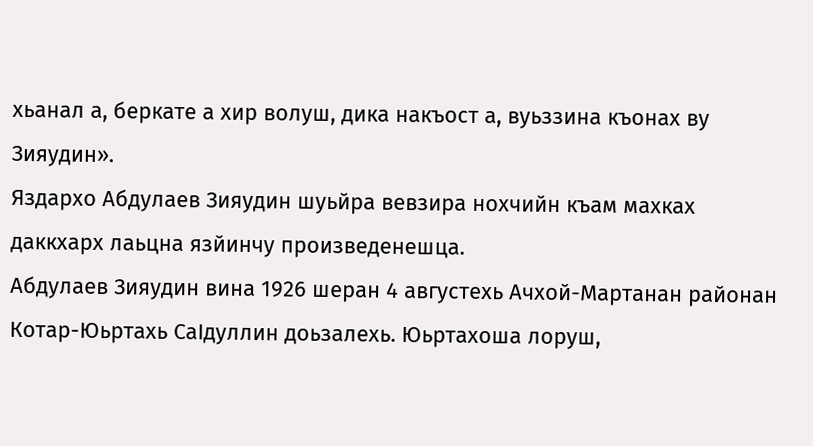хьанал а, беркате а хир волуш, дика накъост а, вуьззина къонах ву Зияудин».
Яздархо Абдулаев Зияудин шуьйра вевзира нохчийн къам махках даккхарх лаьцна язйинчу произведенешца.
Абдулаев Зияудин вина 1926 шеран 4 августехь Ачхой-Мартанан районан Котар-Юьртахь СаIдуллин доьзалехь. Юьртахоша лоруш,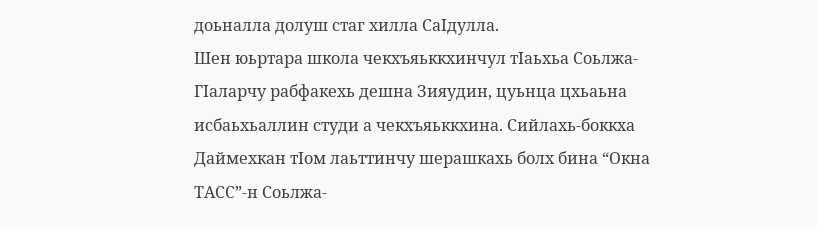доьналла долуш стаг хилла СаIдулла.
Шен юьртара школа чекхъяьккхинчул тIаьхьа Соьлжа-ГIаларчу рабфакехь дешна Зияудин, цуьнца цхьаьна исбаьхьаллин студи а чекхъяьккхина. Сийлахь-боккха Даймехкан тIом лаьттинчу шерашкахь болх бина “Окна ТАСС”-н Соьлжа-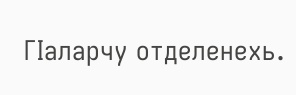ГIаларчу отделенехь.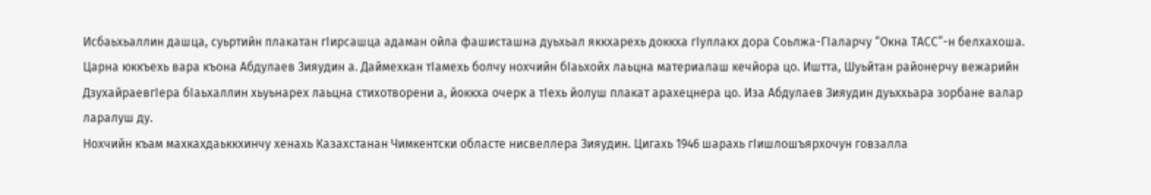Исбаьхьаллин дашца, суьртийн плакатан гIирсашца адаман ойла фашисташна дуьхьал яккхарехь доккха гIуллакх дора Соьлжа-ГIаларчу “Окна ТАСС”-н белхахоша. Царна юккъехь вара къона Абдулаев Зияудин а. Даймехкан тIамехь болчу нохчийн бIаьхойх лаьцна материалаш кечйора цо. Иштта, Шуьйтан районерчу вежарийн ДзухайраевгIера бIаьхаллин хьуьнарех лаьцна стихотворени а, йоккха очерк а тIехь йолуш плакат арахецнера цо. Иза Абдулаев Зияудин дуьххьара зорбане валар ларалуш ду.
Нохчийн къам махкахдаьккхинчу хенахь Казахстанан Чимкентски областе нисвеллера Зияудин. Цигахь 1946 шарахь гIишлошъярхочун говзалла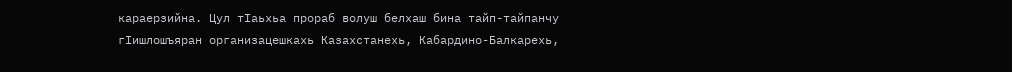караерзийна. Цул тIаьхьа прораб волуш белхаш бина тайп-тайпанчу гIишлошъяран организацешкахь Казахстанехь, Кабардино-Балкарехь,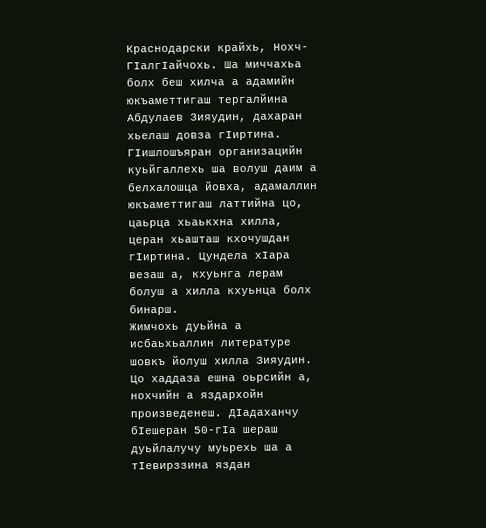Краснодарски крайхь, Нохч-ГIалгIайчохь. Ша миччахьа болх беш хилча а адамийн юкъаметтигаш тергалйина Абдулаев Зияудин, дахаран хьелаш довза гIиртина. ГIишлошъяран организацийн куьйгаллехь ша волуш даим а белхалошца йовха, адамаллин юкъаметтигаш латтийна цо, цаьрца хьаькхна хилла, церан хьашташ кхочушдан гIиртина. Цундела хIара везаш а, кхуьнга лерам болуш а хилла кхуьнца болх бинарш.
Жимчохь дуьйна а исбаьхьаллин литературе шовкъ йолуш хилла Зияудин. Цо хаддаза ешна оьрсийн а, нохчийн а яздархойн произведенеш. ДIадаханчу бIешеран 50-гIа шераш дуьйлалучу муьрехь ша а тIевирззина яздан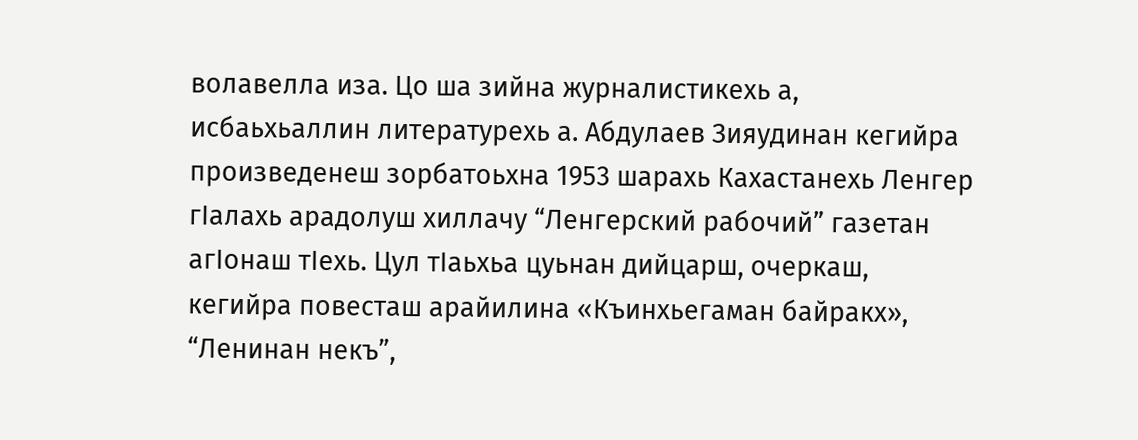волавелла иза. Цо ша зийна журналистикехь а, исбаьхьаллин литературехь а. Абдулаев Зияудинан кегийра произведенеш зорбатоьхна 1953 шарахь Кахастанехь Ленгер гIалахь арадолуш хиллачу “Ленгерский рабочий” газетан агIонаш тIехь. Цул тIаьхьа цуьнан дийцарш, очеркаш, кегийра повесташ арайилина «Къинхьегаман байракх», “Ленинан некъ”,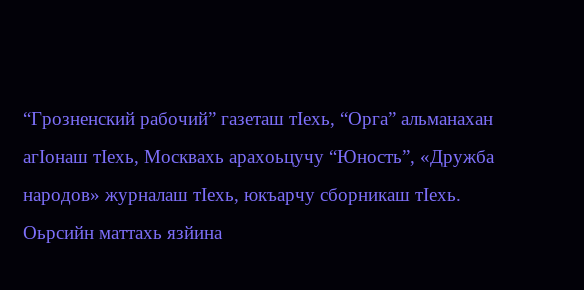“Грозненский рабочий” газеташ тIехь, “Орга” альманахан агIонаш тIехь, Москвахь арахоьцучу “Юность”, «Дружба народов» журналаш тIехь, юкъарчу сборникаш тIехь. Оьрсийн маттахь язйина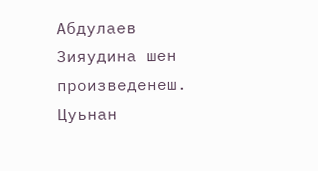Абдулаев Зияудина шен произведенеш. Цуьнан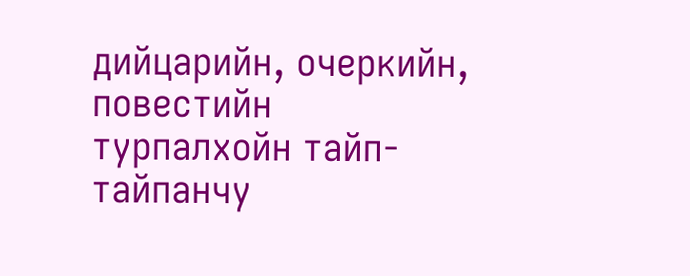дийцарийн, очеркийн, повестийн турпалхойн тайп-тайпанчу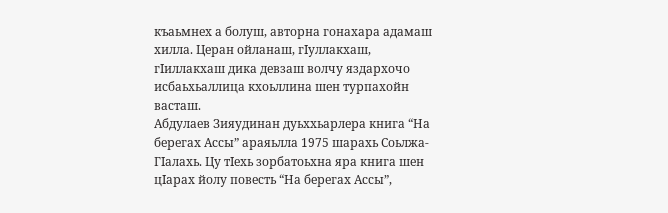къаьмнех а болуш, авторна гонахара адамаш хилла. Церан ойланаш, гIуллакхаш, гIиллакхаш дика девзаш волчу яздархочо исбаьхьаллица кхоьллина шен турпахойн васташ.
Абдулаев Зияудинан дуьххьарлера книга “На берегах Ассы” араяьлла 1975 шарахь Соьлжа-ГIалахь. Цу тIехь зорбатоьхна яра книга шен цIарах йолу повесть “На берегах Ассы”,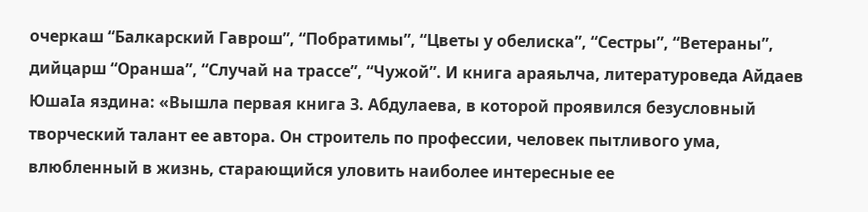очеркаш “Балкарский Гаврош”, “Побратимы”, “Цветы у обелиска”, “Сестры”, “Ветераны”, дийцарш “Оранша”, “Случай на трассе”, “Чужой”. И книга араяьлча, литературоведа Айдаев ЮшаIа яздина: «Вышла первая книга З. Абдулаева, в которой проявился безусловный творческий талант ее автора. Он строитель по профессии, человек пытливого ума, влюбленный в жизнь, старающийся уловить наиболее интересные ее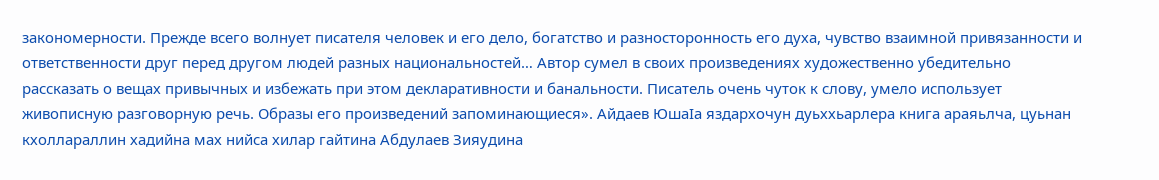закономерности. Прежде всего волнует писателя человек и его дело, богатство и разносторонность его духа, чувство взаимной привязанности и ответственности друг перед другом людей разных национальностей… Автор сумел в своих произведениях художественно убедительно рассказать о вещах привычных и избежать при этом декларативности и банальности. Писатель очень чуток к слову, умело использует живописную разговорную речь. Образы его произведений запоминающиеся». Айдаев ЮшаIа яздархочун дуьххьарлера книга араяьлча, цуьнан кхоллараллин хадийна мах нийса хилар гайтина Абдулаев Зияудина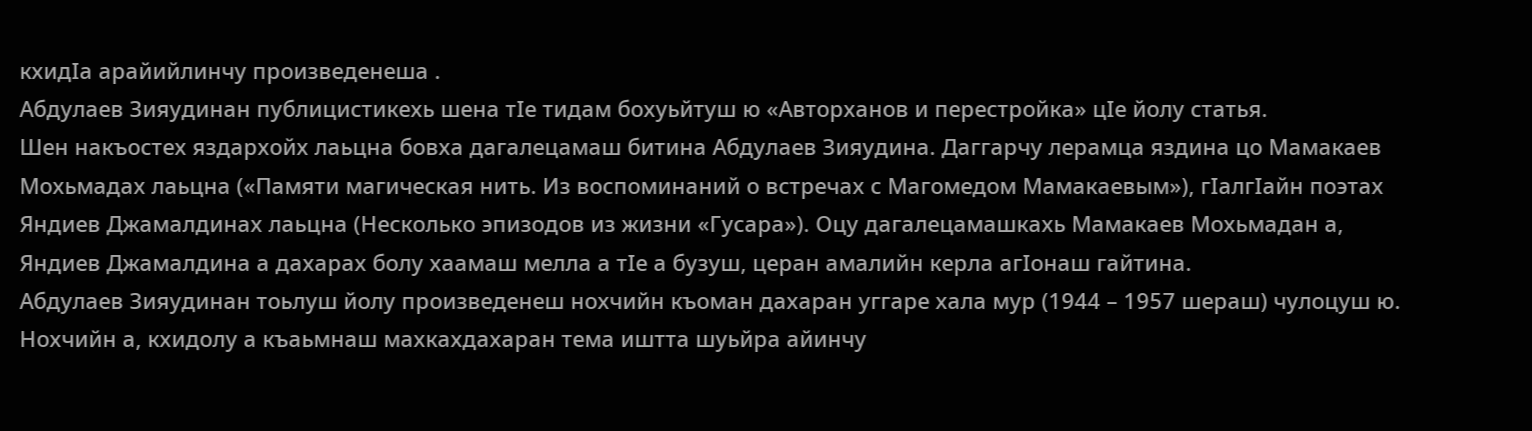кхидIа арайийлинчу произведенеша .
Абдулаев Зияудинан публицистикехь шена тIе тидам бохуьйтуш ю «Авторханов и перестройка» цIе йолу статья.
Шен накъостех яздархойх лаьцна бовха дагалецамаш битина Абдулаев Зияудина. Даггарчу лерамца яздина цо Мамакаев Мохьмадах лаьцна («Памяти магическая нить. Из воспоминаний о встречах с Магомедом Мамакаевым»), гIалгIайн поэтах Яндиев Джамалдинах лаьцна (Несколько эпизодов из жизни «Гусара»). Оцу дагалецамашкахь Мамакаев Мохьмадан а, Яндиев Джамалдина а дахарах болу хаамаш мелла а тIе а бузуш, церан амалийн керла агIонаш гайтина.
Абдулаев Зияудинан тоьлуш йолу произведенеш нохчийн къоман дахаран уггаре хала мур (1944 – 1957 шераш) чулоцуш ю. Нохчийн а, кхидолу а къаьмнаш махкахдахаран тема иштта шуьйра айинчу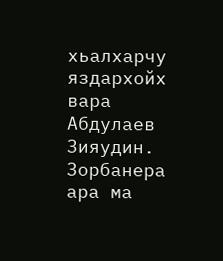хьалхарчу яздархойх вара Абдулаев Зияудин. Зорбанера ара ма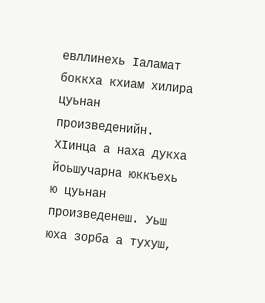евллинехь Iаламат боккха кхиам хилира цуьнан произведенийн. ХIинца а наха дукха йоьшучарна юккъехь ю цуьнан произведенеш. Уьш юха зорба а тухуш,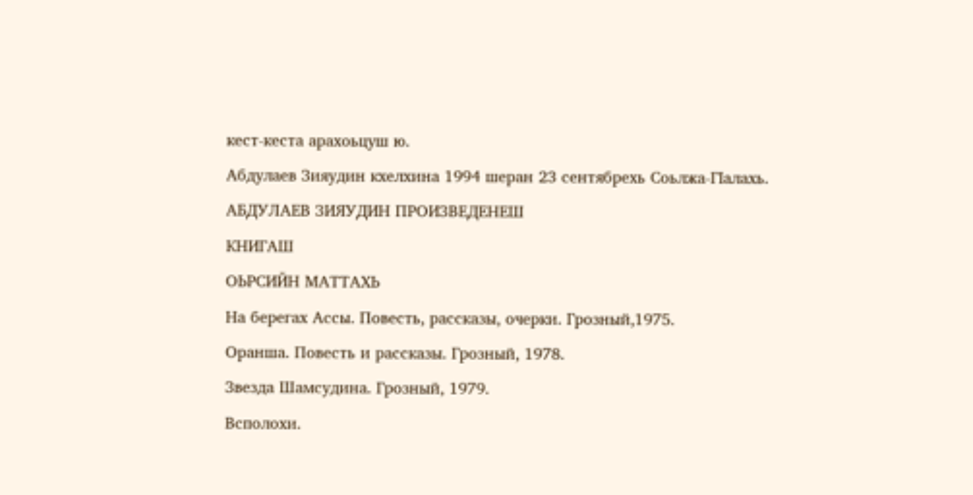кест-кеста арахоьцуш ю.
Абдулаев Зияудин кхелхина 1994 шеран 23 сентябрехь Соьлжа-ГIалахь.
АБДУЛАЕВ ЗИЯУДИН ПРОИЗВЕДЕНЕШ
КНИГАШ
ОЬРСИЙН МАТТАХЬ
На берегах Ассы. Повесть, рассказы, очерки. Грозный,1975.
Оранша. Повесть и рассказы. Грозный, 1978.
Звезда Шамсудина. Грозный, 1979.
Всполохи.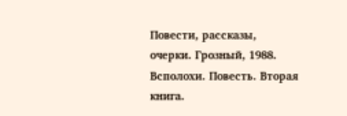Повести, рассказы, очерки. Грозный, 1988.
Всполохи. Повесть. Вторая книга.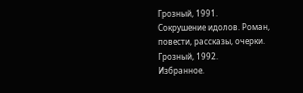Грозный, 1991.
Сокрушение идолов. Роман, повести, рассказы, очерки. Грозный, 1992.
Избранное.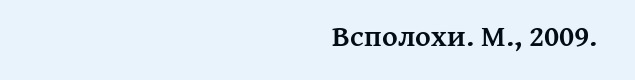Всполохи. М., 2009.